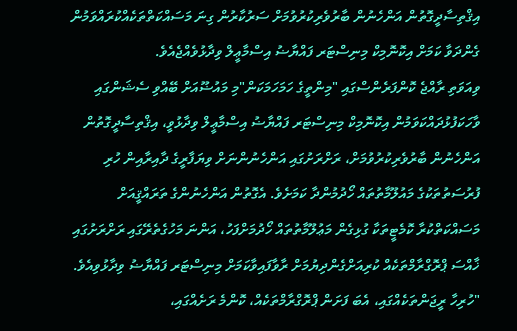އިޤްތިސާދީގޮތުން އަންހެނުން ބާރުވެރިކުރުވުމަށް ސަރުކާރުން ގިނަ މަސައްކަތްތަކެއްކުރައްވަމުން ގެންދަވާ ކަމަށް އިކޮނޮމިކް މިނިސްޓަރ ފައްޔާޟު އިސްމާޢީލް ވިދާޅުވެއްޖެއެވެ.
ވިއަވަތި ރާއްޖެ ކޮންފަރެންސްގައި "މިންތީގެ ހަމަހަމަކަން"މި މައުޟޫއަށް ބޭއްވި ސެޝަންގައި ވާހަކަފުޅުދައްކަވަމުން އިކޮނޮމިކް މިނިސްޓަރ ފައްޔާޟު އިސްމާޢީލް ވިދާޅުވީ، އިޤްތިސާދީގޮތުން އަންހެނުން ބާރުވެރިކުރުވުމަށް، ރަށްރަށުގައި އަންހެނުންނަށް ވިޔަފާރީގެ ދާއިރާއިން ހުރި ފުރުސަތުތަކުގެ މައުލޫމާތުތައް ހޯދުމުންދާ ކަމަށެވެ. އެގޮތުން އަންހެނުންގެ ތަރައްޤީއަށް މަސައްކަތްކުރާ ކޮމެޓީތަކާ ގުޅިގެން މަޢުލޫމާތުތައް ހޯދުމަށްފަހު، އަންނަ މަހުގެތެރޭގައި ރަށްރަށުގައި ޚާއްސަ ޕްރޮގްރާމްތަކެއް ކުރިއަށްގެންދިޔުމަށް ރާވާފައިވާކަމަށް މިނިސްޓަރ ފައްޔާޟު ވިދާޅުވިއެވެ.
"ހުރިހާ ރީޖަންތަކެއްގައި، އެބަ ފަށަން ޕްރޮގްރާމްތަކެއް، ކޮންމެ ރަށެއްގައި،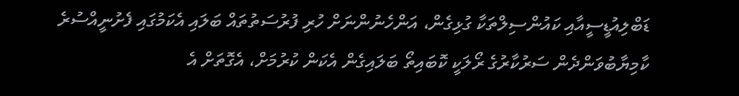ޑަބްލިއުޑީސީއާއި ކައުންސިލްތަކާ ގުޅިގެން، އަންހެނުންނަށް ހުރި ފުރުސަތުތައް ބަލައި އެކަމުގައި ފެށުނީއްސުރެ ކާމިޔާބުވަންދެން ސަރުކާރުގެ ރޯލަކީ ކޮބައިތޯ ބަލައިގެން އެކަން ކުރުމަށް، އެގޮތަށް އެ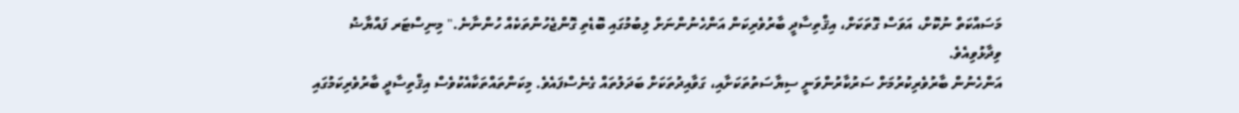މަސައްކަތް ނުކޮށް، އަވަސް ގޮތަކަށް، އިޤްތިސާދީ ބާރުވެރިކަން އަންހެނުންނަށް ލިބުމުގައި ބޮޑެތި ގޮންޖެހުންތަކެއް ހުންނާނެ." މިނިސްޓަރ ފައްޔާޟު ވިދާޅުވިއެވެ.
އަންހެނުން ބާރުވެރިކުރުމަށް ސަރުކާރުންވަނީ ސިޔާސަތުތަކަށާއި، ގަވާއިދުތަކަށް ބަދަލުތައް ގެނެސްފައެވެ. މިކަންތައްތަކާއެކުވެސް އިޤްތިސާދީ ބާރުވެރިކަމުގައި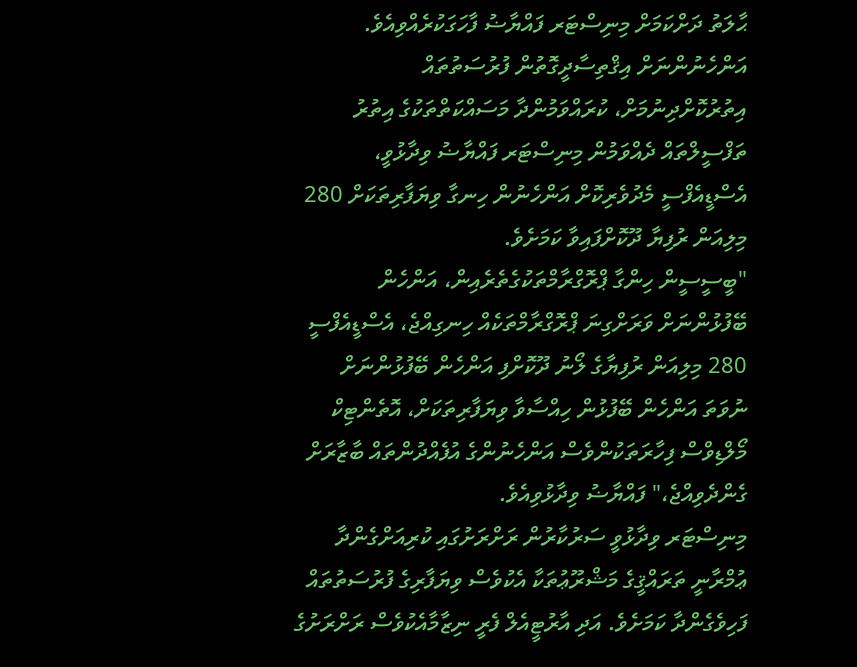ޙާލަތު ދަށްކަމަށް މިނިސްޓަރ ފައްޔާޟު ފާހަގަކުރެއްވިއެވެ.
އަންހެނުންނަށް އިޤްތިސާދީގޮތުން ފުރުސަތުތައް އިތުރުކޮށްދިނުމަށް، ކުރައްވަމުންދާ މަސައްކަތްތަކުގެ އިތުރު ތަފްސީލްތައް ދެއްވަމުން މިނިސްޓަރ ފައްޔާޟު ވިދާޅުވީ، އެސްޑީއެފްސީ މެދުވެރިކޮށް އަންހެނުން ހިނގާ ވިޔަފާރިތަކަށް 280 މިލިއަން ރުފިޔާ ދޫކޮށްފައިވާ ކަމަށެވެ.
"ބީސީސީން ހިންގާ ޕްރޮގްރާމްތަކުގެތެރެއިން، އަންހެން ބޭފުޅުންނަށް ވަރަށްގިނަ ޕްރޮގްރާމްތަކެއް ހިނގިއްޖެ، އެސްޑީއެފްސީ 280 މިލިއަން ރުފިޔާގެ ލޯނު ދޫކޮށްފި އަންހެން ބޭފުޅުންނަށް ނުވަތަ އަންހެން ބޭފުޅުން ހިއްސާވާ ވިޔަފާރިތަކަށް، އޮތެންޓިކް މޯލްޑިވްސް ފިހާރަތަކުންވެސް އަންހެނުންގެ އުފެއްދުންތައް ބާޒާރަށް ގެންދެވިއްޖެ،" ފައްޔާޟު ވިދާޅުވިއެވެ.
މިނިސްޓަރ ވިދާޅުވީ ސަރުކާރުން ރަށްރަށުގައި ކުރިއަށްގެންދާ ޢުމްރާނީ ތަރައްޤީގެ މަޝްރޫޢުތަކާ އެކުވެސް ވިޔަފާރިގެ ފުރުސަތުތައް ފަހިވެގެންދާ ކަމަށެވެ. އަދި އާރުޓީއެލް ފެރީ ނިޒާމާއެކުވެސް ރަށްރަށުގެ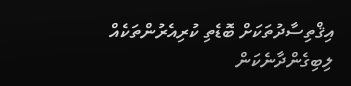އިޤްތިސާދުތަކަށް ބޮޑެތި ކުރިއެރުންތަކެއް ލިބިގެންދާނެކަން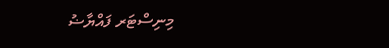މިނިސްޓަރ ފައްޔާޟު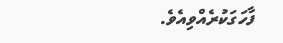ފާހަގަކުރެއްވިއެވެ.